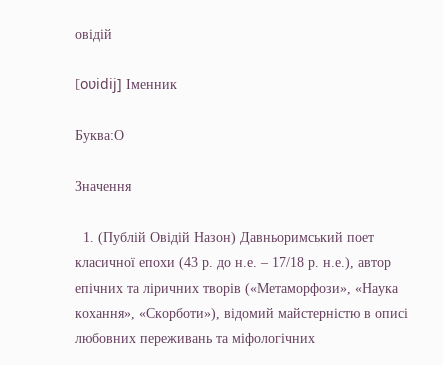овідій

[oʋidij] Іменник

Буква:О

Значення

  1. (Публій Овідій Назон) Давньоримський поет класичної епохи (43 р. до н.е. – 17/18 р. н.е.), автор епічних та ліричних творів («Метаморфози», «Наука кохання», «Скорботи»), відомий майстерністю в описі любовних переживань та міфологічних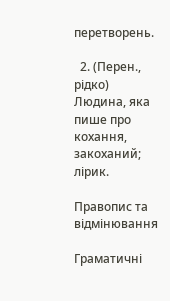перетворень.

  2. (Перен., рідко) Людина, яка пише про кохання, закоханий; лірик.

Правопис та відмінювання

Граматичні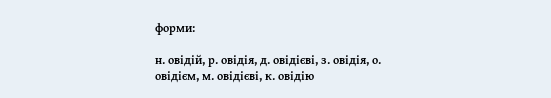форми:

н. овідій, р. овідія, д. овідієві, з. овідія, о. овідієм, м. овідієві, к. овідію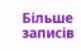Більше записів